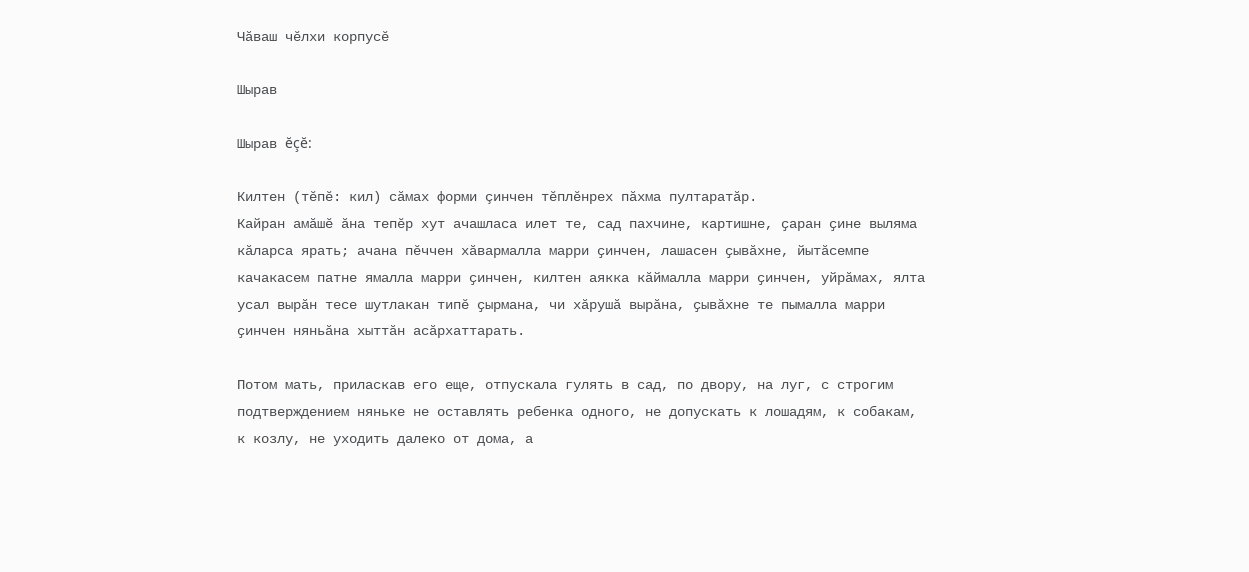Чӑваш чӗлхи корпусӗ

Шырав

Шырав ĕçĕ:

Килтен (тĕпĕ: кил) сăмах форми çинчен тĕплĕнрех пăхма пултаратăр.
Кайран амӑшӗ ӑна тепӗр хут ачашласа илет те, сад пахчине, картишне, ҫаран ҫине выляма кӑларса ярать; ачана пӗччен хӑвармалла марри ҫинчен, лашасен ҫывӑхне, йытӑсемпе качакасем патне ямалла марри ҫинчен, килтен аякка кӑймалла марри ҫинчен, уйрӑмах, ялта усал вырӑн тесе шутлакан типӗ ҫырмана, чи хӑрушӑ вырӑна, ҫывӑхне те пымалла марри ҫинчен няньӑна хыттӑн асӑрхаттарать.

Потом мать, приласкав его еще, отпускала гулять в сад, по двору, на луг, с строгим подтверждением няньке не оставлять ребенка одного, не допускать к лошадям, к собакам, к козлу, не уходить далеко от дома, а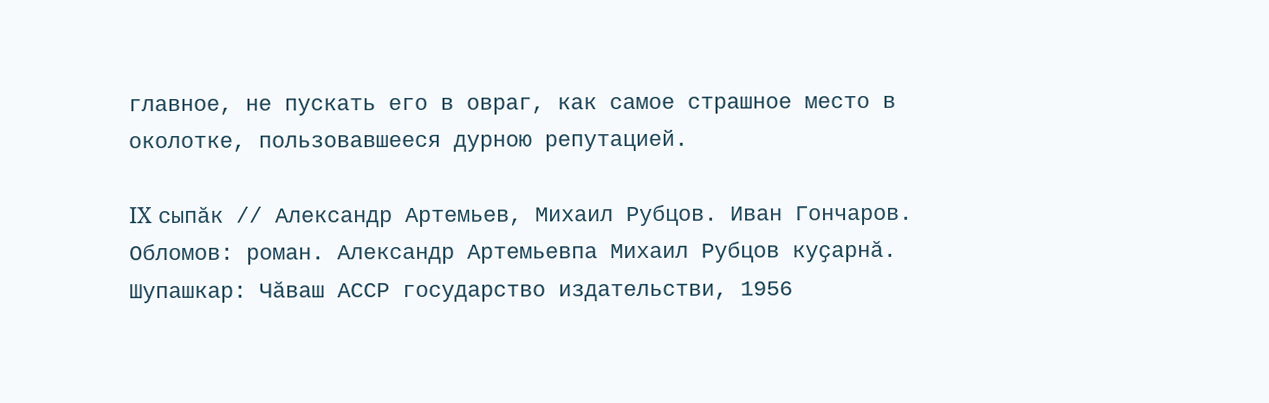главное, не пускать его в овраг, как самое страшное место в околотке, пользовавшееся дурною репутацией.

IX сыпӑк // Александр Артемьев, Михаил Рубцов. Иван Гончаров. Обломов: роман. Александр Артемьевпа Михаил Рубцов куҫарнӑ. Шупашкар: Чӑваш АССР государство издательстви, 1956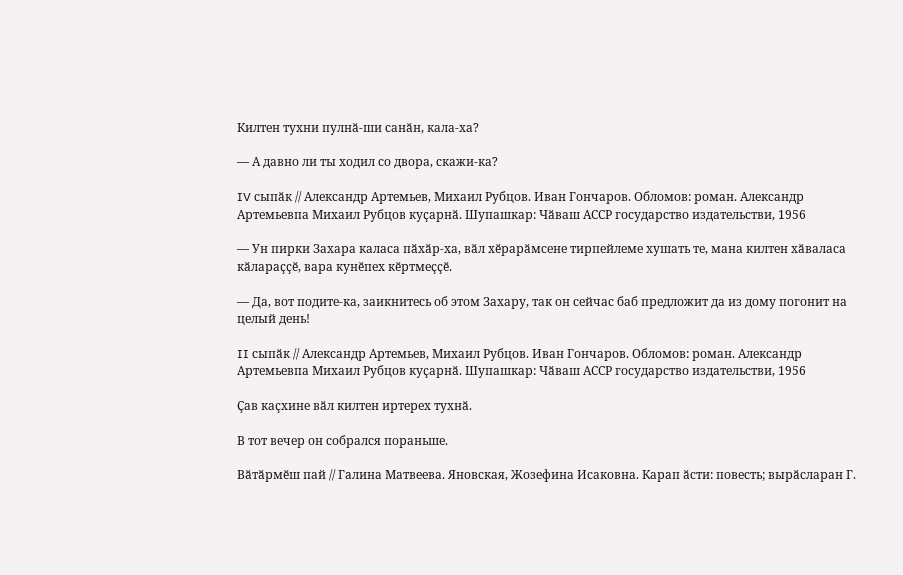Килтен тухни пулнӑ-ши санӑн, кала-ха?

— А давно ли ты ходил со двора, скажи-ка?

IV сыпӑк // Александр Артемьев, Михаил Рубцов. Иван Гончаров. Обломов: роман. Александр Артемьевпа Михаил Рубцов куҫарнӑ. Шупашкар: Чӑваш АССР государство издательстви, 1956

— Ун пирки Захара каласа пӑхӑр-ха, вӑл хӗрарӑмсене тирпейлеме хушать те, мана килтен хӑваласа кӑлараҫҫӗ, вара кунӗпех кӗртмеҫҫӗ.

— Да, вот подите-ка, заикнитесь об этом Захару, так он сейчас баб предложит да из дому погонит на целый день!

II сыпӑк // Александр Артемьев, Михаил Рубцов. Иван Гончаров. Обломов: роман. Александр Артемьевпа Михаил Рубцов куҫарнӑ. Шупашкар: Чӑваш АССР государство издательстви, 1956

Ҫав каҫхине вӑл килтен иртерех тухнӑ.

В тот вечер он собрался пораньше.

Вӑтӑрмӗш пай // Галина Матвеева. Яновская, Жозефина Исаковна. Карап ӑсти: повесть; вырӑсларан Г.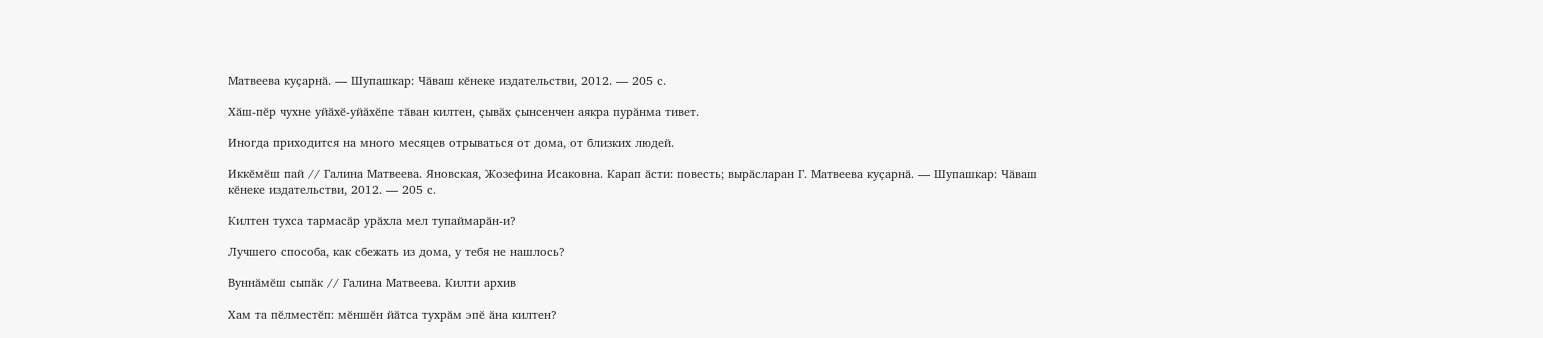Матвеева куҫарнӑ. — Шупашкар: Чӑваш кӗнеке издательстви, 2012. — 205 с.

Хӑш-пӗр чухне уйӑхӗ-уйӑхӗпе тӑван килтен, ҫывӑх ҫынсенчен аякра пурӑнма тивет.

Иногда приходится на много месяцев отрываться от дома, от близких людей.

Иккӗмӗш пай // Галина Матвеева. Яновская, Жозефина Исаковна. Карап ӑсти: повесть; вырӑсларан Г. Матвеева куҫарнӑ. — Шупашкар: Чӑваш кӗнеке издательстви, 2012. — 205 с.

Килтен тухса тармасӑр урӑхла мел тупаймарӑн-и?

Лучшего способа, как сбежать из дома, у тебя не нашлось?

Вуннӑмӗш сыпӑк // Галина Матвеева. Килти архив

Хам та пӗлместӗп: мӗншӗн йӑтса тухрӑм эпӗ ӑна килтен?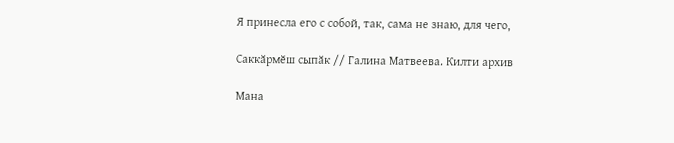Я принесла его с собой, так, сама не знаю, для чего,

Саккӑрмӗш сыпӑк // Галина Матвеева. Килти архив

Мана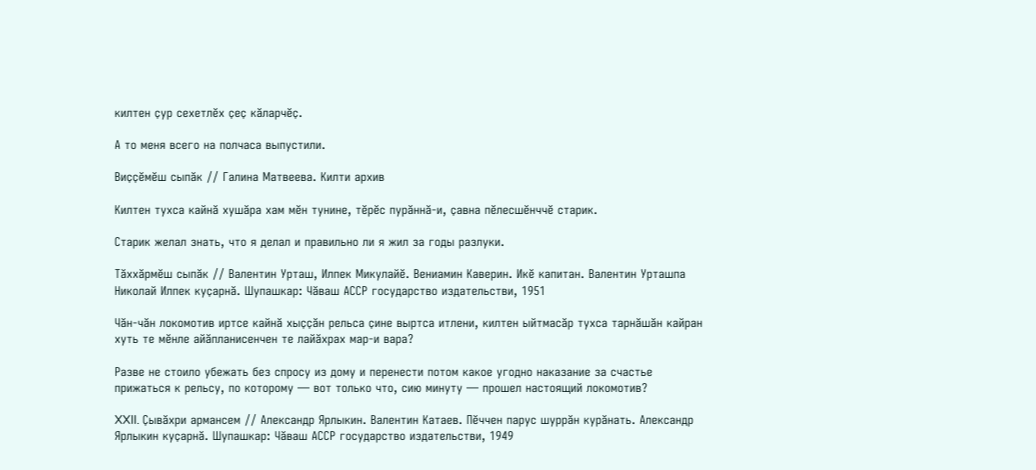килтен ҫур сехетлӗх ҫеҫ кӑларчӗҫ.

А то меня всего на полчаса выпустили.

Виҫҫӗмӗш сыпӑк // Галина Матвеева. Килти архив

Килтен тухса кайнӑ хушӑра хам мӗн тунине, тӗрӗс пурӑннӑ-и, ҫавна пӗлесшӗнччӗ старик.

Старик желал знать, что я делал и правильно ли я жил за годы разлуки.

Тӑххӑрмӗш сыпӑк // Валентин Урташ, Илпек Микулайӗ. Вениамин Каверин. Икӗ капитан. Валентин Урташпа Николай Илпек куҫарнӑ. Шупашкар: Чӑваш АССР государство издательстви, 1951

Чӑн-чӑн локомотив иртсе кайнӑ хыҫҫӑн рельса ҫине выртса итлени, килтен ыйтмасӑр тухса тарнӑшӑн кайран хуть те мӗнле айӑпланисенчен те лайӑхрах мар-и вара?

Разве не стоило убежать без спросу из дому и перенести потом какое угодно наказание за счастье прижаться к рельсу, по которому — вот только что, сию минуту — прошел настоящий локомотив?

XXII. Ҫывӑхри армансем // Александр Ярлыкин. Валентин Катаев. Пӗччен парус шуррӑн курӑнать. Александр Ярлыкин куҫарнӑ. Шупашкар: Чӑваш АССР государство издательстви, 1949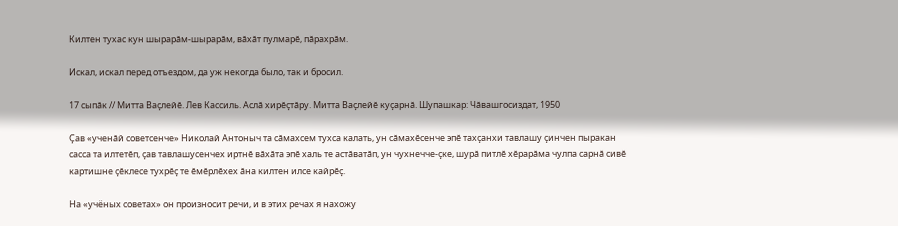Килтен тухас кун шырарӑм-шырарӑм, вӑхӑт пулмарӗ, пӑрахрӑм.

Искал, искал перед отъездом, да уж некогда было, так и бросил.

17 сыпӑк // Митта Ваҫлейӗ. Лев Кассиль. Аслӑ хирӗҫтӑру. Митта Ваҫлейӗ куҫарнӑ. Шупашкар: Чӑвашгосиздат, 1950

Ҫав «ученӑй советсенче» Николай Антоныч та сӑмахсем тухса калать, ун сӑмахӗсенче эпӗ тахҫанхи тавлашу ҫинчен пыракан сасса та илтетӗп, ҫав тавлашусенчех иртнӗ вӑхӑта эпӗ халь те астӑватӑп, ун чухнечче-ҫке, шурӑ питлӗ хӗрарӑма чулпа сарнӑ сивӗ картишне ҫӗклесе тухрӗҫ те ӗмӗрлӗхех ӑна килтен илсе кайрӗҫ.

На «учёных советах» он произносит речи, и в этих речах я нахожу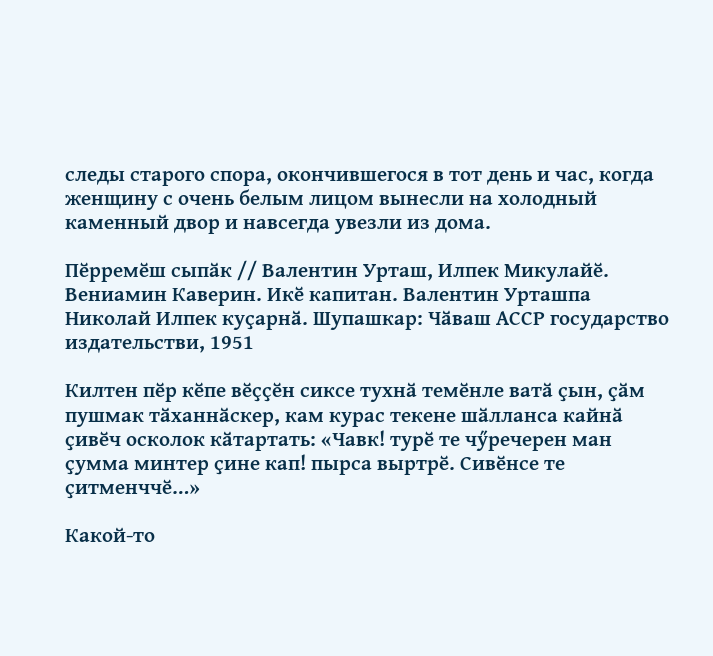следы старого спора, окончившегося в тот день и час, когда женщину с очень белым лицом вынесли на холодный каменный двор и навсегда увезли из дома.

Пӗрремӗш сыпӑк // Валентин Урташ, Илпек Микулайӗ. Вениамин Каверин. Икӗ капитан. Валентин Урташпа Николай Илпек куҫарнӑ. Шупашкар: Чӑваш АССР государство издательстви, 1951

Килтен пӗр кӗпе вӗҫҫӗн сиксе тухнӑ темӗнле ватӑ ҫын, ҫӑм пушмак тӑханнӑскер, кам курас текене шӑлланса кайнӑ ҫивӗч осколок кӑтартать: «Чавк! турӗ те чӳречерен ман ҫумма минтер ҫине кап! пырса выртрӗ. Сивӗнсе те ҫитменччӗ…»

Какой-то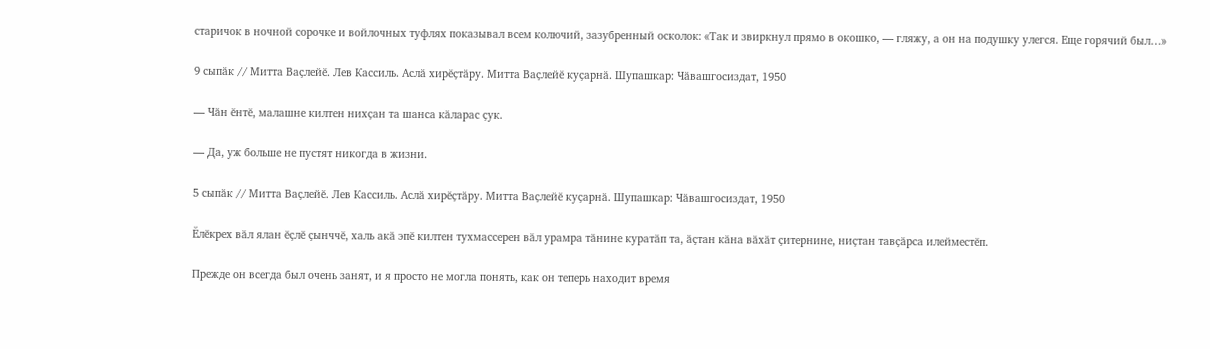старичок в ночной сорочке и войлочных туфлях показывал всем колючий, зазубренный осколок: «Так и звиркнул прямо в окошко, — гляжу, а он на подушку улегся. Еще горячий был…»

9 сыпӑк // Митта Ваҫлейӗ. Лев Кассиль. Аслӑ хирӗҫтӑру. Митта Ваҫлейӗ куҫарнӑ. Шупашкар: Чӑвашгосиздат, 1950

— Чӑн ӗнтӗ, малашне килтен нихҫан та шанса кӑларас ҫук.

— Да, уж больше не пустят никогда в жизни.

5 сыпӑк // Митта Ваҫлейӗ. Лев Кассиль. Аслӑ хирӗҫтӑру. Митта Ваҫлейӗ куҫарнӑ. Шупашкар: Чӑвашгосиздат, 1950

Ӗлӗкрех вӑл ялан ӗҫлӗ ҫынччӗ, халь акӑ эпӗ килтен тухмассерен вӑл урамра тӑнине куратӑп та, ӑҫтан кӑна вӑхӑт ҫитернине, ниҫтан тавҫӑрса илейместӗп.

Прежде он всегда был очень занят, и я просто не могла понять, как он теперь находит время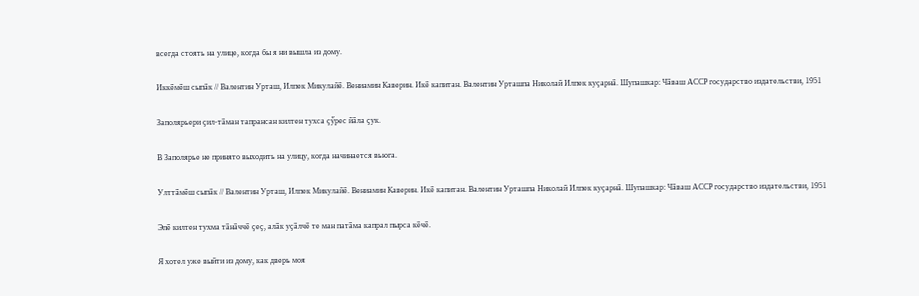всегда стоять на улице, когда бы я ни вышла из дому.

Иккӗмӗш сыпӑк // Валентин Урташ, Илпек Микулайӗ. Вениамин Каверин. Икӗ капитан. Валентин Урташпа Николай Илпек куҫарнӑ. Шупашкар: Чӑваш АССР государство издательстви, 1951

Заполярьери ҫил-тӑман тапрансан килтен тухса ҫӳрес йӑла ҫук.

В Заполярье не принято выходить на улицу, когда начинается вьюга.

Улттӑмӗш сыпӑк // Валентин Урташ, Илпек Микулайӗ. Вениамин Каверин. Икӗ капитан. Валентин Урташпа Николай Илпек куҫарнӑ. Шупашкар: Чӑваш АССР государство издательстви, 1951

Эпӗ килтен тухма тӑнӑччӗ ҫеҫ, алӑк уҫӑлчӗ те ман патӑма капрал пырса кӗчӗ.

Я хотел уже выйти из дому, как дверь моя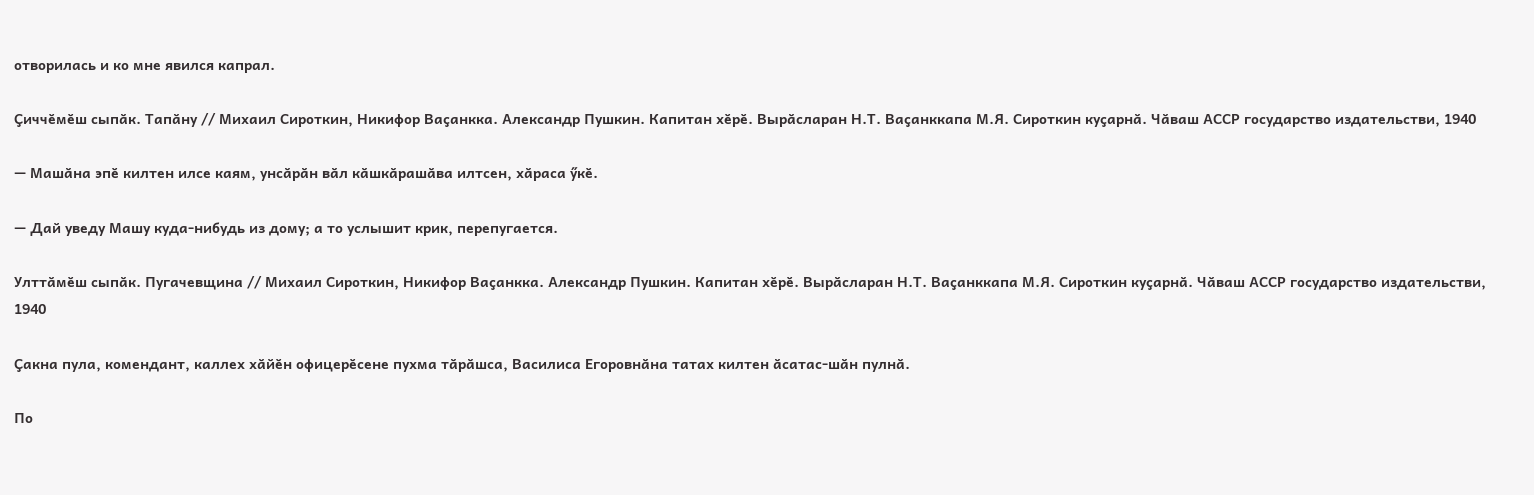отворилась и ко мне явился капрал.

Ҫиччӗмӗш сыпӑк. Тапӑну // Михаил Сироткин, Никифор Ваҫанкка. Александр Пушкин. Капитан хӗрӗ. Вырӑсларан Н.Т. Ваҫанккапа М.Я. Сироткин куҫарнӑ. Чӑваш АССР государство издательстви, 1940

— Машӑна эпӗ килтен илсе каям, унсӑрӑн вӑл кӑшкӑрашӑва илтсен, хӑраса ӳкӗ.

— Дай уведу Машу куда-нибудь из дому; а то услышит крик, перепугается.

Улттӑмӗш сыпӑк. Пугачевщина // Михаил Сироткин, Никифор Ваҫанкка. Александр Пушкин. Капитан хӗрӗ. Вырӑсларан Н.Т. Ваҫанккапа М.Я. Сироткин куҫарнӑ. Чӑваш АССР государство издательстви, 1940

Ҫакна пула, комендант, каллех хӑйӗн офицерӗсене пухма тӑрӑшса, Василиса Егоровнӑна татах килтен ӑсатас-шӑн пулнӑ.

По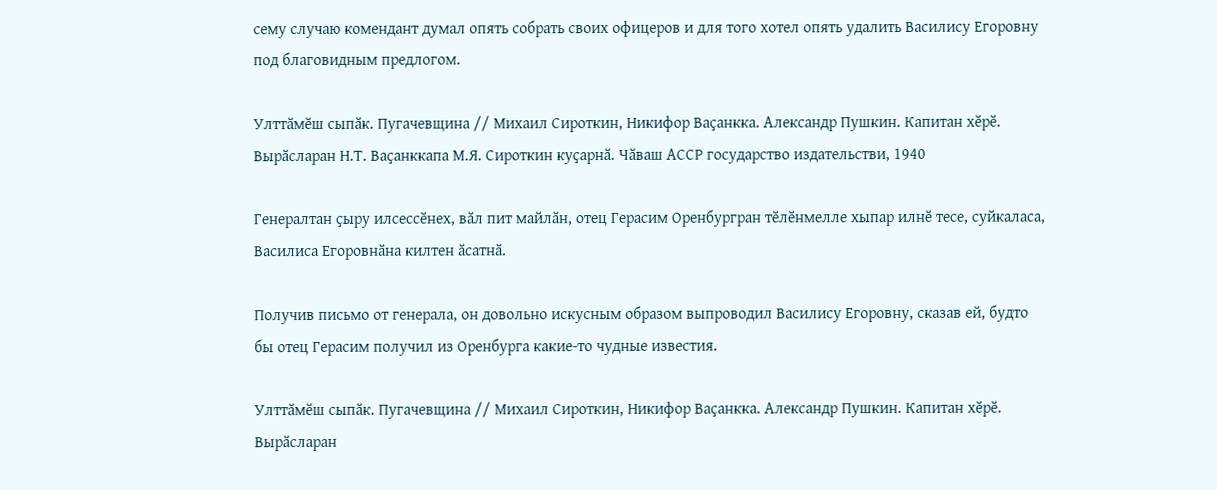сему случаю комендант думал опять собрать своих офицеров и для того хотел опять удалить Василису Егоровну под благовидным предлогом.

Улттӑмӗш сыпӑк. Пугачевщина // Михаил Сироткин, Никифор Ваҫанкка. Александр Пушкин. Капитан хӗрӗ. Вырӑсларан Н.Т. Ваҫанккапа М.Я. Сироткин куҫарнӑ. Чӑваш АССР государство издательстви, 1940

Генералтан ҫыру илсессӗнех, вӑл пит майлӑн, отец Герасим Оренбургран тӗлӗнмелле хыпар илнӗ тесе, суйкаласа, Василиса Егоровнӑна килтен ӑсатнӑ.

Получив письмо от генерала, он довольно искусным образом выпроводил Василису Егоровну, сказав ей, будто бы отец Герасим получил из Оренбурга какие-то чудные известия.

Улттӑмӗш сыпӑк. Пугачевщина // Михаил Сироткин, Никифор Ваҫанкка. Александр Пушкин. Капитан хӗрӗ. Вырӑсларан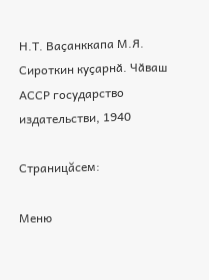Н.Т. Ваҫанккапа М.Я. Сироткин куҫарнӑ. Чӑваш АССР государство издательстви, 1940

Страницăсем:

Меню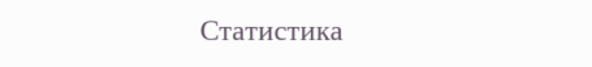Статистика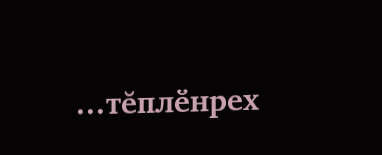...тĕплӗнрех